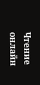Чтение онлайн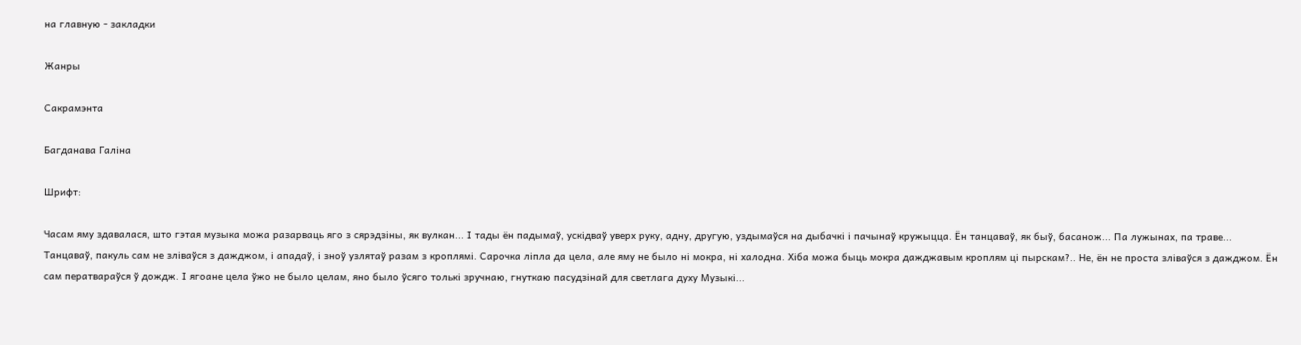на главную - закладки

Жанры

Сакрамэнта

Багданава Галіна

Шрифт:

Часам яму здавалася, што гэтая музыка можа разарваць яго з сярэдзіны, як вулкан... І тады ён падымаў, ускідваў уверх руку, адну, другую, уздымаўся на дыбачкі і пачынаў кружыцца. Ён танцаваў, як быў, басанож... Па лужынах, па траве... Танцаваў, пакуль сам не зліваўся з дажджом, і ападаў, і зноў узлятаў разам з кроплямі. Сарочка ліпла да цела, але яму не было ні мокра, ні халодна. Хіба можа быць мокра дажджавым кроплям ці пырскам?.. Не, ён не проста зліваўся з дажджом. Ён сам ператвараўся ў дождж. І ягоане цела ўжо не было целам, яно было ўсяго толькі зручнаю, гнуткаю пасудзінай для светлага духу Музыкі...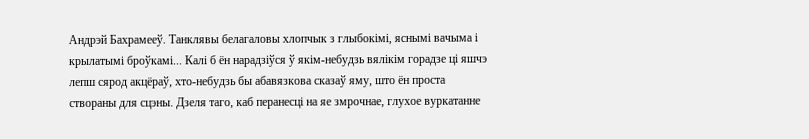Андрэй Бахрамееў. Танклявы белагаловы хлопчык з глыбокімі, яснымі вачыма і крылатымі броўкамі... Калі б ён нарадзіўся ў якім-небудзь вялікім горадзе ці яшчэ лепш сярод акцёраў, хто-небудзь бы абавязкова сказаў яму, што ён проста створаны для сцэны. Дзеля таго, каб перанесці на яе змрочнае, глухое вуркатанне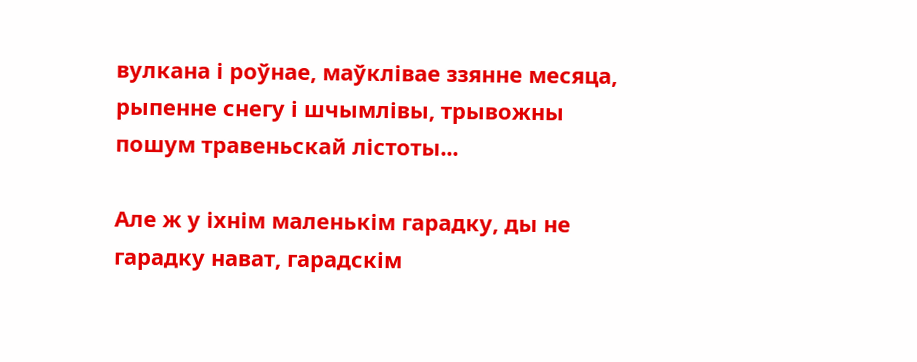вулкана і роўнае, маўклівае ззянне месяца, рыпенне снегу і шчымлівы, трывожны пошум травеньскай лістоты...

Але ж у іхнім маленькім гарадку, ды не гарадку нават, гарадскім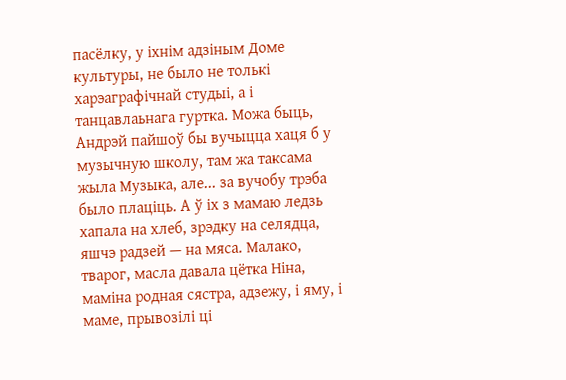пасёлку, у іхнім адзіным Доме культуры, не было не толькі харэаграфічнай студыі, а і танцавлаьнага гуртка. Можа быць, Андрэй пайшоў бы вучыцца хаця б у музычную школу, там жа таксама жыла Музыка, але... за вучобу трэба было плаціць. А ў іх з мамаю ледзь хапала на хлеб, зрэдку на селядца, яшчэ радзей — на мяса. Малако, тварог, масла давала цётка Ніна, маміна родная сястра, адзежу, і яму, і маме, прывозілі ці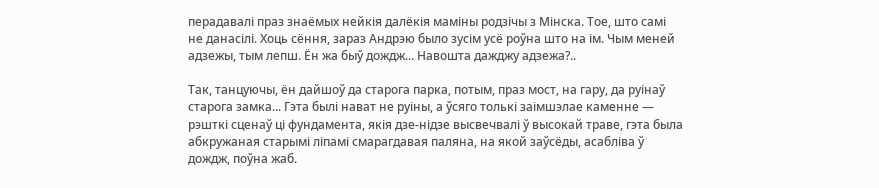перадавалі праз знаёмых нейкія далёкія маміны родзічы з Мінска. Тое, што самі не данасілі. Хоць сёння, зараз Андрэю было зусім усё роўна што на ім. Чым меней адзежы, тым лепш. Ён жа быў дождж... Навошта дажджу адзежа?..

Так, танцуючы, ён дайшоў да старога парка, потым, праз мост, на гару, да руінаў старога замка... Гэта былі нават не руіны, а ўсяго толькі заімшэлае каменне — рэшткі сценаў ці фундамента, якія дзе-нідзе высвечвалі ў высокай траве, гэта была абкружаная старымі ліпамі смарагдавая паляна, на якой заўсёды, асабліва ў дождж, поўна жаб.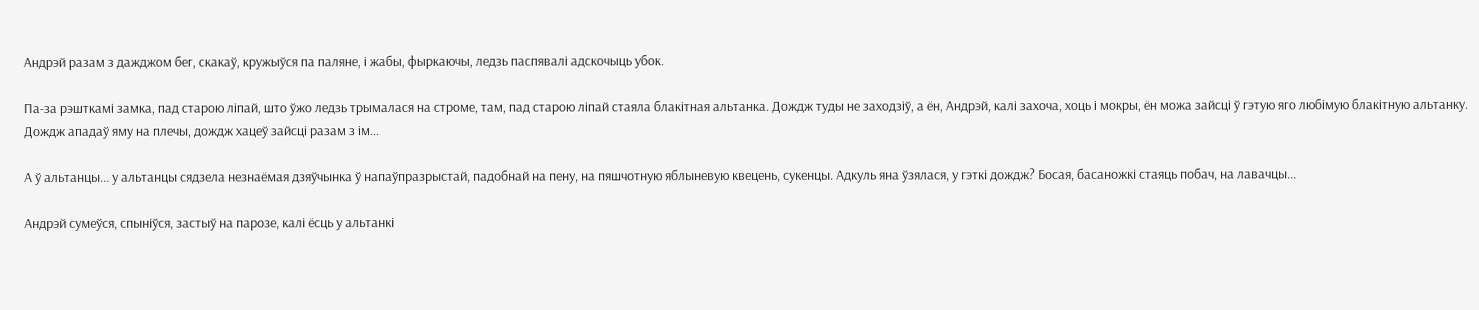Андрэй разам з дажджом бег, скакаў, кружыўся па паляне, і жабы, фыркаючы, ледзь паспявалі адскочыць убок.

Па-за рэшткамі замка, пад старою ліпай, што ўжо ледзь трымалася на строме, там, пад старою ліпай стаяла блакітная альтанка. Дождж туды не заходзіў, а ён, Андрэй, калі захоча, хоць і мокры, ён можа зайсці ў гэтую яго любімую блакітную альтанку. Дождж ападаў яму на плечы, дождж хацеў зайсці разам з ім...

А ў альтанцы... у альтанцы сядзела незнаёмая дзяўчынка ў напаўпразрыстай, падобнай на пену, на пяшчотную яблыневую квецень, сукенцы. Адкуль яна ўзялася, у гэткі дождж? Босая, басаножкі стаяць побач, на лавачцы...

Андрэй сумеўся, спыніўся, застыў на парозе, калі ёсць у альтанкі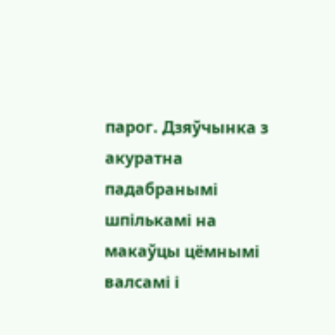парог. Дзяўчынка з акуратна падабранымі шпількамі на макаўцы цёмнымі валсамі і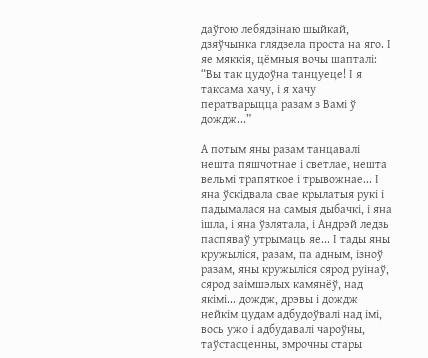даўгою лебядзінаю шыйкай, дзяўчынка глядзела проста на яго. І яе мяккія, цёмныя вочы шапталі: “Вы так цудоўна танцуеце! І я таксама хачу, і я хачу ператварыцца разам з Вамі ў дождж...”

А потым яны разам танцавалі нешта пяшчотнае і светлае, нешта вельмі трапяткое і трывожнае... І яна ўскідвала свае крылатыя рукі і падымалася на самыя дыбачкі, і яна ішла, і яна ўзлятала, і Андрэй ледзь паспяваў утрымаць яе... І тады яны кружыліся, разам, па адным, ізноў разам, яны кружыліся сярод руінаў, сярод заімшэлых камянёў, над якімі... дождж, дрэвы і дождж нейкім цудам адбудоўвалі над імі, вось ужо і адбудавалі чароўны, таўстасценны, змрочны стары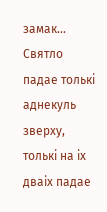замак... Святло падае толькі аднекуль зверху, толькі на іх дваіх падае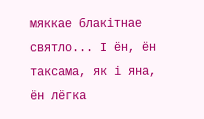мяккае блакітнае святло... І ён, ён таксама, як і яна, ён лёгка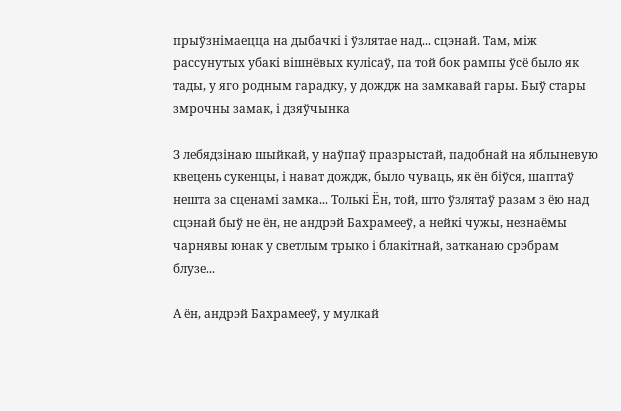прыўзнімаецца на дыбачкі і ўзлятае над... сцэнай. Там, між рассунутых убакі вішнёвых кулісаў, па той бок рампы ўсё было як тады, у яго родным гарадку, у дождж на замкавай гары. Быў стары змрочны замак, і дзяўчынка

З лебядзінаю шыйкай, у наўпаў празрыстай, падобнай на яблыневую квецень сукенцы, і нават дождж, было чуваць, як ён біўся, шаптаў нешта за сценамі замка... Толькі Ён, той, што ўзлятаў разам з ёю над сцэнай быў не ён, не андрэй Бахрамееў, а нейкі чужы, незнаёмы чарнявы юнак у светлым трыко і блакітнай, затканаю срэбрам блузе...

А ён, андрэй Бахрамееў, у мулкай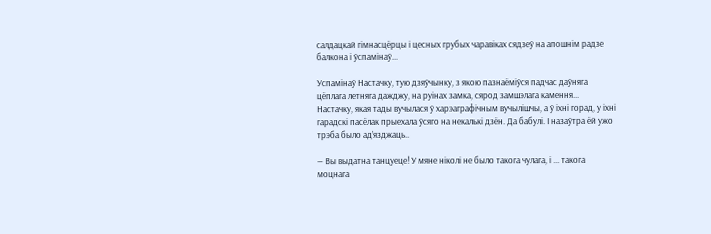салдацкай гімнасцёрцы і цесных грубых чаравіках сядзеў на апошнім радзе балкона і ўспамінаў...

Успамінаў Настачку, тую дзяўчынку, з якою пазнаёміўся падчас даўняга цёплага летняга дажджу, на руінах замка, сярод замшэлага камення... Настачку, якая тады вучылася ў харэаграфічным вучылішчы, а ў іхні горад, у іхні гарадскі пасёлак прыехала ўсяго на некалькі дзён. Да бабулі. І назаўтра ёй ужо трэба было ад’язджаць..

— Вы выдатна танцуеце! У мяне ніколі не было такога чулага, і ... такога моцнага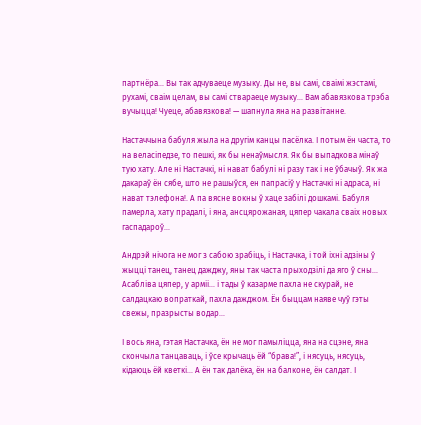партнёра... Вы так адчуваеце музыку. Ды не, вы самі, сваімі жэстамі, рухамі, сваім целам, вы самі ствараеце музыку... Вам абавязкова трэба вучыцца! Чуеце, абавязкова! — шапнула яна на развітанне.

Настаччына бабуля жыла на другім канцы пасёлка. І потым ён часта, то на веласіпедзе, то пешкі, як бы ненаўмысля. Як бы выпадкова мінаў тую хату. Але ні Настачкі, ні нават бабулі ні разу так і не ўбачыў. Як жа дакараў ён сябе, што не рашыўся, ен папрасіў у Настачкі ні адраса, ні нават тэлефона!. А па вясне вокны ў хаце забілі дошкамі. Бабуля памерла, хату прадалі, і яна, ансцярожаная, цяпер чакала сваіх новых гаспадароў...

Андрэй нічога не мог з сабою зрабіць, і Настачка, і той іхні адзіны ў жыцці танец, танец дажджу, яны так часта прыходзілі да яго ў сны... Асабліва цяпер, у арміі... і тады ў казарме пахла не скурай, не салдацкаю вопраткай, пахла дажджом. Ён быццам наяве чуў гэты свежы, празрысты водар...

І вось яна, гэтая Настачка, ён не мог памыліцца, яна на сцэне, яна скончыла танцаваць, і ўсе крычаць ёй “брава!”, і нясуць, нясуць, кідаюць ёй кветкі... А ён так далёка, ён на балконе, ён салдат. І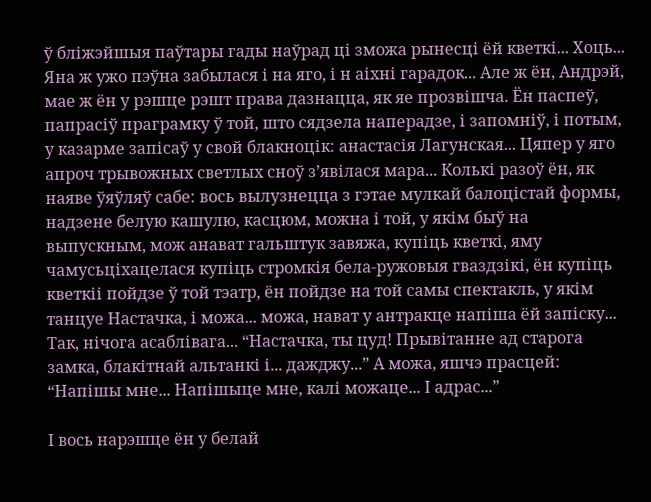ў бліжэйшыя паўтары гады наўрад ці зможа рынесці ёй кветкі... Хоць... Яна ж ужо пэўна забылася і на яго, і н аіхні гарадок... Але ж ён, Андрэй, мае ж ён у рэшце рэшт права дазнацца, як яе прозвішча. Ён паспеў, папрасіў праграмку ў той, што сядзела наперадзе, і запомніў, і потым, у казарме запісаў у свой блакноцік: анастасія Лагунская... Цяпер у яго апроч трывожных светлых сноў з’явілася мара... Колькі разоў ён, як наяве ўяўляў сабе: вось вылузнецца з гэтае мулкай балоцістай формы, надзене белую кашулю, касцюм, можна і той, у якім быў на выпускным, мож анават гальштук завяжа, купіць кветкі, яму чамусьціхацелася купіць стромкія бела-ружовыя гваздзікі, ён купіць кветкіі пойдзе ў той тэатр, ён пойдзе на той самы спектакль, у якім танцуе Настачка, і можа... можа, нават у антракце напіша ёй запіску... Так, нічога асаблівага... “Настачка, ты цуд! Прывітанне ад старога замка, блакітнай альтанкі і... дажджу...” А можа, яшчэ прасцей: “Напішы мне... Напішыце мне, калі можаце... І адрас...”

І вось нарэшце ён у белай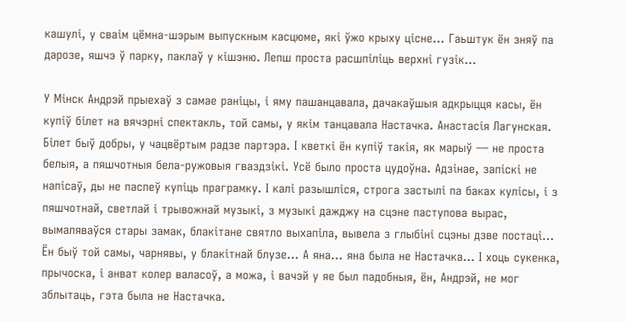кашулі, у сваім цёмна-шэрым выпускным касцюме, які ўжо крыху цісне... Гаьштук ён зняў па дарозе, яшчэ ў парку, паклаў у кішэню. Лепш проста расшпіліць верхні гузік...

У Мінск Андрэй прыехаў з самае раніцы, і яму пашанцавала, дачакаўшыя адкрыцця касы, ён купіў білет на вячэрні спектакль, той самы, у якім танцавала Настачка. Анастасія Лагунская. Білет быў добры, у чацвёртым радзе партэра. І кветкі ён купіў такія, як марыў — не проста белыя, а пяшчотныя бела-ружовыя гваздзікі. Усё было проста цудоўна. Адзінае, запіскі не напісаў, ды не паспеў купіць праграмку. І калі разышліся, строга застылі па баках кулісы, і з пяшчотнай, светлай і трывожнай музыкі, з музыкі дажджу на сцэне паступова вырас, вымаляваўся стары замак, блакітане святло выхапіла, вывела з глыбіні сцэны дзве постаці... Ён быў той самы, чарнявы, у блакітнай блузе... А яна... яна была не Настачка... І хоць сукенка, прычоска, і анват колер валасоў, а можа, і вачэй у яе был падобныя, ён, Андрэй, не мог зблытаць, гэта была не Настачка.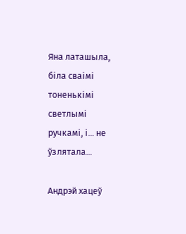Яна латашыла, біла сваімі тоненькімі светлымі ручкамі, і... не ўзлятала...

Андрэй хацеў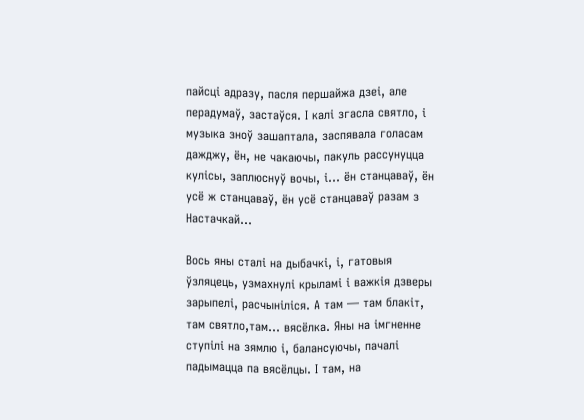пайсці адразу, пасля першайжа дзеі, але перадумаў, застаўся. І калі згасла святло, і музыка зноў зашаптала, заспявала голасам дажджу, ён, не чакаючы, пакуль рассунуцца кулісы, заплюснуў вочы, і... ён станцаваў, ён усё ж станцаваў, ён усё станцаваў разам з Настачкай...

Вось яны сталі на дыбачкі, і, гатовыя ўзляцець, узмахнулі крыламі і важкія дзверы зарыпелі, расчыніліся. А там — там блакіт, там святло,там... вясёлка. Яны на імгненне ступілі на зямлю і, балансуючы, пачалі падымацца па вясёлцы. І там, на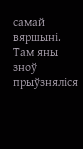самай вяршыні. Там яны зноў прыўзняліся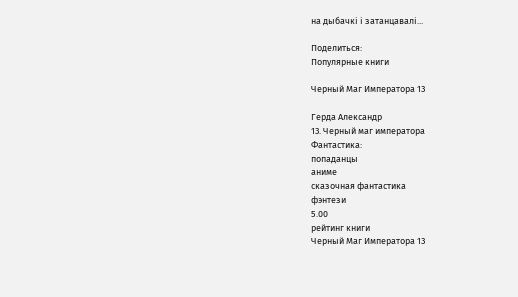на дыбачкі і затанцавалі...

Поделиться:
Популярные книги

Черный Маг Императора 13

Герда Александр
13. Черный маг императора
Фантастика:
попаданцы
аниме
сказочная фантастика
фэнтези
5.00
рейтинг книги
Черный Маг Императора 13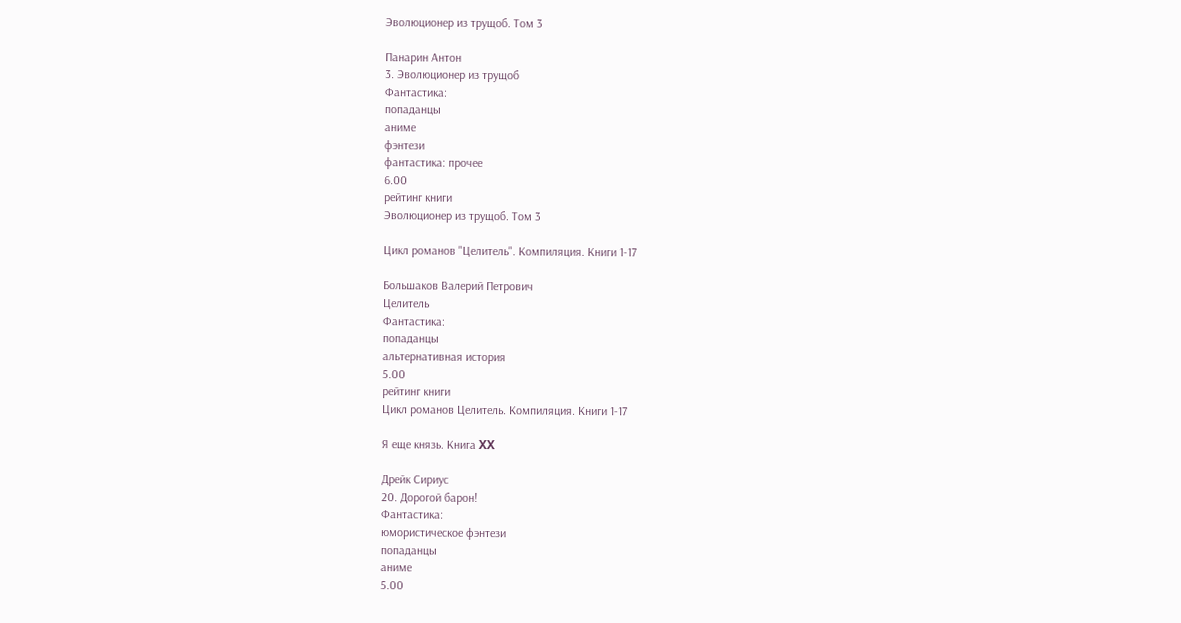Эволюционер из трущоб. Том 3

Панарин Антон
3. Эволюционер из трущоб
Фантастика:
попаданцы
аниме
фэнтези
фантастика: прочее
6.00
рейтинг книги
Эволюционер из трущоб. Том 3

Цикл романов "Целитель". Компиляция. Книги 1-17

Большаков Валерий Петрович
Целитель
Фантастика:
попаданцы
альтернативная история
5.00
рейтинг книги
Цикл романов Целитель. Компиляция. Книги 1-17

Я еще князь. Книга XX

Дрейк Сириус
20. Дорогой барон!
Фантастика:
юмористическое фэнтези
попаданцы
аниме
5.00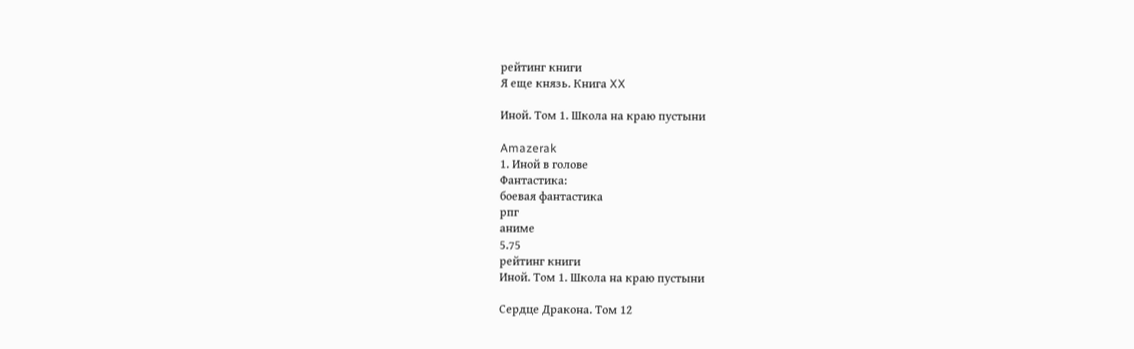рейтинг книги
Я еще князь. Книга XX

Иной. Том 1. Школа на краю пустыни

Amazerak
1. Иной в голове
Фантастика:
боевая фантастика
рпг
аниме
5.75
рейтинг книги
Иной. Том 1. Школа на краю пустыни

Сердце Дракона. Том 12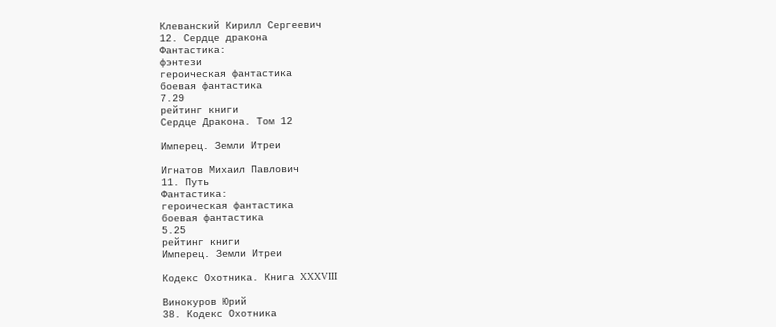Клеванский Кирилл Сергеевич
12. Сердце дракона
Фантастика:
фэнтези
героическая фантастика
боевая фантастика
7.29
рейтинг книги
Сердце Дракона. Том 12

Имперец. Земли Итреи

Игнатов Михаил Павлович
11. Путь
Фантастика:
героическая фантастика
боевая фантастика
5.25
рейтинг книги
Имперец. Земли Итреи

Кодекс Охотника. Книга XXXVIII

Винокуров Юрий
38. Кодекс Охотника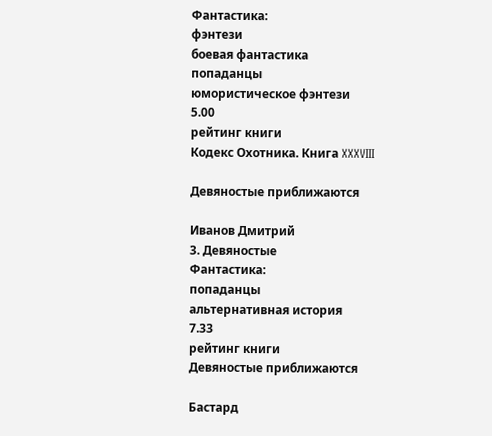Фантастика:
фэнтези
боевая фантастика
попаданцы
юмористическое фэнтези
5.00
рейтинг книги
Кодекс Охотника. Книга XXXVIII

Девяностые приближаются

Иванов Дмитрий
3. Девяностые
Фантастика:
попаданцы
альтернативная история
7.33
рейтинг книги
Девяностые приближаются

Бастард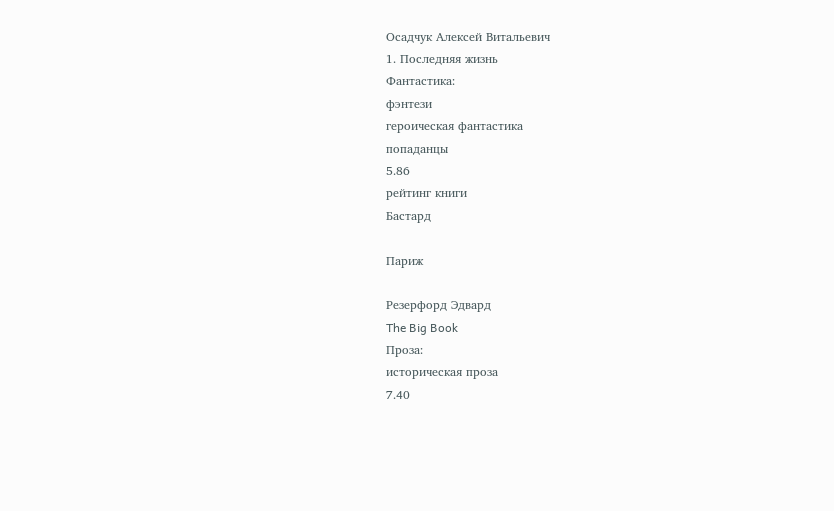Осадчук Алексей Витальевич
1. Последняя жизнь
Фантастика:
фэнтези
героическая фантастика
попаданцы
5.86
рейтинг книги
Бастард

Париж

Резерфорд Эдвард
The Big Book
Проза:
историческая проза
7.40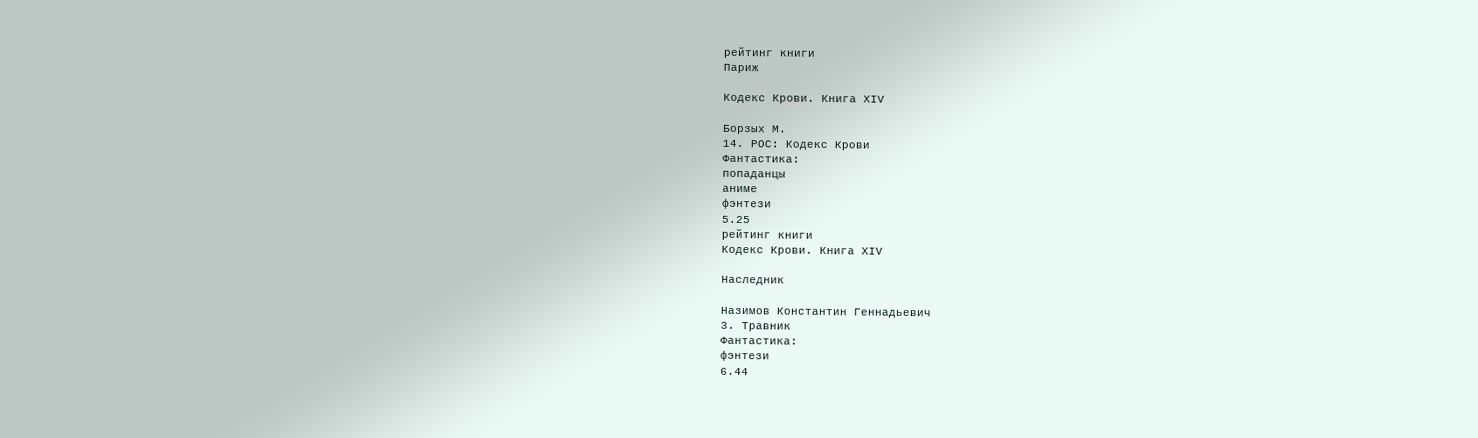рейтинг книги
Париж

Кодекс Крови. Книга ХIV

Борзых М.
14. РОС: Кодекс Крови
Фантастика:
попаданцы
аниме
фэнтези
5.25
рейтинг книги
Кодекс Крови. Книга ХIV

Наследник

Назимов Константин Геннадьевич
3. Травник
Фантастика:
фэнтези
6.44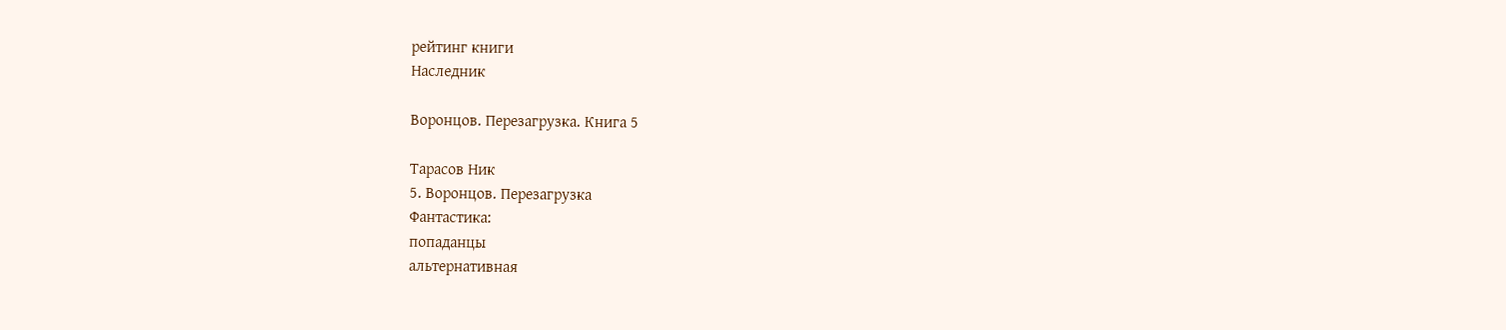рейтинг книги
Наследник

Воронцов. Перезагрузка. Книга 5

Тарасов Ник
5. Воронцов. Перезагрузка
Фантастика:
попаданцы
альтернативная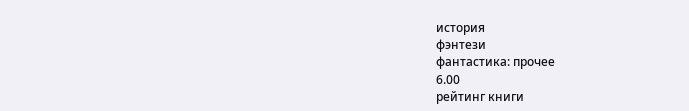история
фэнтези
фантастика: прочее
6.00
рейтинг книги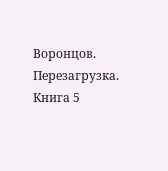Воронцов. Перезагрузка. Книга 5